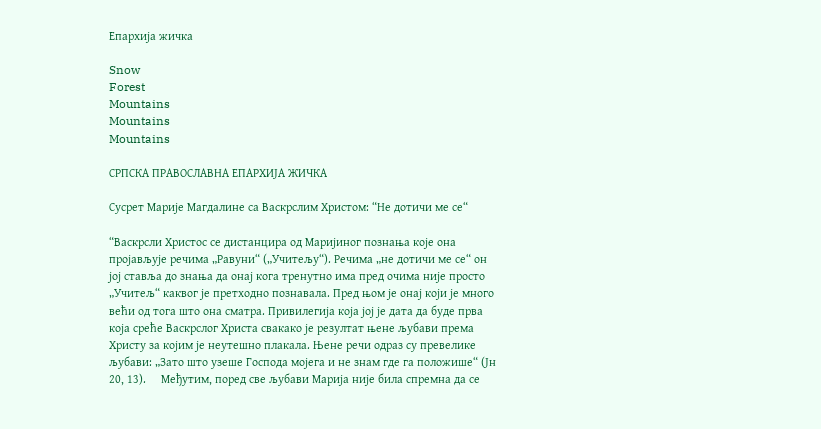Епархија жичка

Snow
Forest
Mountains
Mountains
Mountains

СРПСКА ПРАВОСЛАВНА ЕПАРХИЈА ЖИЧКА

Сусрет Марије Магдалине са Васкрслим Христом: “Не дотичи ме се“

“Васкрсли Христос се дистанцира од Маријиног познања које она пројављује речима „Равуни“ („Учитељу“). Речима „не дотичи ме се“ он јој ставља до знања да онај кога тренутно има пред очима није просто „Учитељ“ каквог је претходно познавала. Пред њом је онај који је много већи од тога што она сматра. Привилегија која јој је дата да буде прва која среће Васкрслог Христа свакако је резултат њене љубави према Христу за којим је неутешно плакала. Њене речи одраз су превелике љубави: „Зато што узеше Господа мојега и не знам где га положише“ (Јн 20, 13).     Међутим, поред све љубави Марија није била спремна да се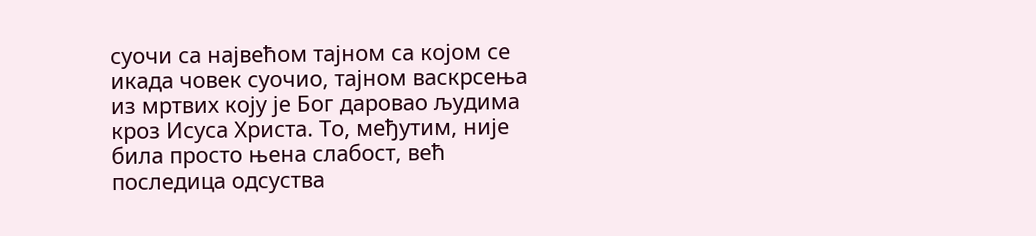суочи са највећом тајном са којом се икада човек суочио, тајном васкрсења из мртвих коју је Бог даровао људима кроз Исуса Христа. То, међутим, није била просто њена слабост, већ последица одсуства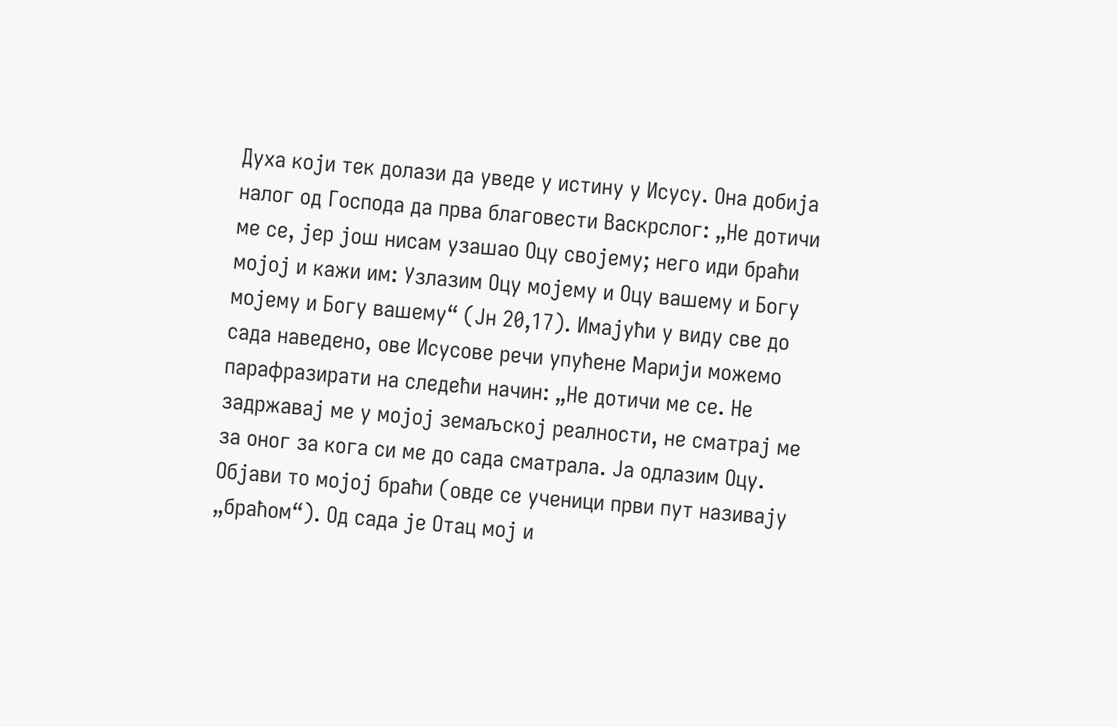Духа који тек долази да уведе у истину у Исусу. Она добија налог од Господа да прва благовести Васкрслог: „Не дотичи ме се, јер још нисам узашао Оцу својему; него иди браћи мојој и кажи им: Узлазим Оцу мојему и Оцу вашему и Богу мојему и Богу вашему“ (Јн 20,17). Имајући у виду све до сада наведено, ове Исусове речи упућене Марији можемо парафразирати на следећи начин: „Не дотичи ме се. Не задржавај ме у мојој земаљској реалности, не сматрај ме за оног за кога си ме до сада сматрала. Ја одлазим Оцу. Објави то мојој браћи (овде се ученици први пут називају „браћом“). Од сада је Отац мој и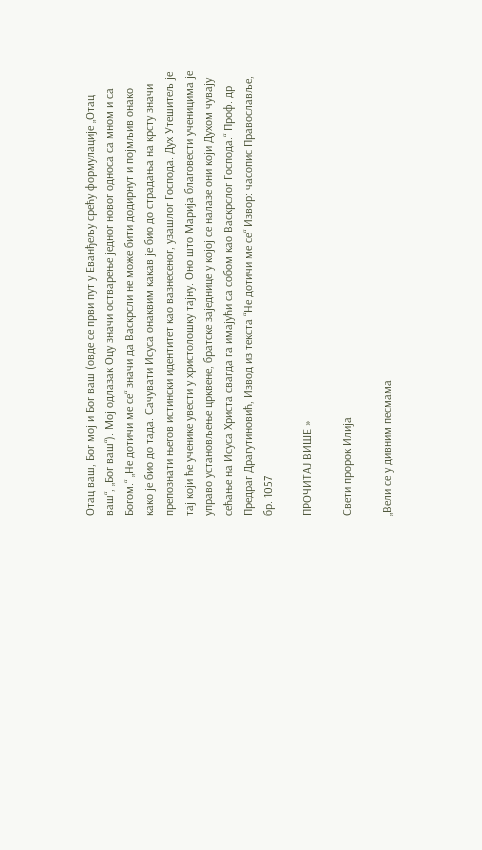Отац ваш, Бог мој и Бог ваш (овде се први пут у Еванђељу срећу формулације „Отац ваш“, „Бог ваш“). Мој одлазак Оцу значи остварење једног новог односа са мном и са Богом.“ „Не дотичи ме се“ значи да Васкрсли не може бити додирнут и појмљив онако како је био до тада. Сачувати Исуса онаквим какав је био до страдања на крсту значи препознати његов истински идентитет као вазнесеног, узашлог Господа. Дух Утешитељ је тај који ће ученике увести у христолошку тајну. Оно што Марија благовести ученицима је управо установљење црквене, братске заједнице у којој се налазе они који Духом чувају сећање на Исуса Христа свагда га имајући са собом као Васкрслог Господа.“ Проф. др Предраг Драгутиновић, Извод из текста “Не дотичи ме се“ Извор: часопис Православље, бр. 1057

ПРОЧИТАЈ ВИШЕ »

Свети пророк Илија

„Вели се у дивним песмама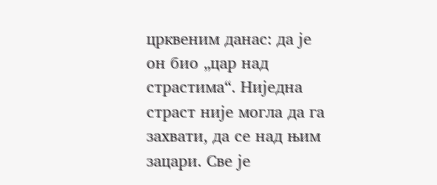црквеним данас: да је он био „цар над страстима“. Ниједна страст није могла да га захвати, да се над њим зацари. Све је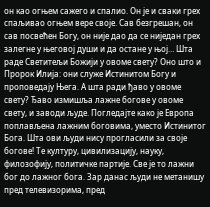он као огњем сажего и спалио. Он је и сваки грех спаљивао огњем вере своје. Сав безгрешан, он сав посвећен Богу, он није дао да се ниједан грех залегне у његовој души и да остане у њој… Шта раде Светитељи Божији у овоме свету? Оно што и Пророк Илија: они служе Истинитом Богу и проповедају Њега. А шта ради ђаво у овоме свету? Ђаво измишља лажне богове у овоме свету, и заводи људе. Погледајте како је Европа поплављена лажним боговима, уместо Истинитог Бога. Шта ови људи нису прогласили за своје богове! Те културу, цивилизацију, науку, филозофију, политичке партије. Све је то лажни бог до лажног бога. Зар данас људи не метанишу пред телевизорима, пред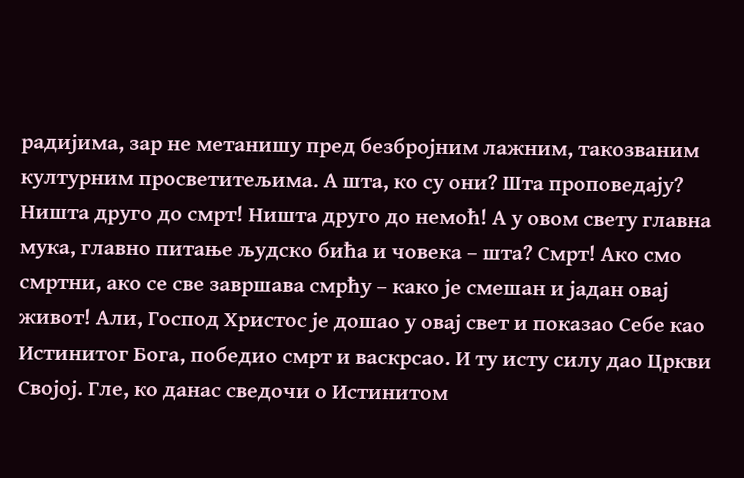радијима, зар не метанишу пред безбројним лажним, такозваним културним просветитељима. А шта, ко су они? Шта проповедају? Ништа друго до смрт! Ништа друго до немоћ! А у овом свету главна мука, главно питање људско бића и човека – шта? Смрт! Ако смо смртни, ако се све завршава смрћу – како је смешан и јадан овај живот! Али, Господ Христос је дошао у овај свет и показао Себе као Истинитог Бога, победио смрт и васкрсао. И ту исту силу дао Цркви Својој. Гле, ко данас сведочи о Истинитом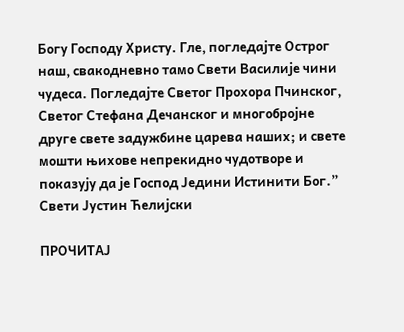Богу Господу Христу. Гле, погледајте Острог наш, свакодневно тамо Свети Василије чини чудеса. Погледајте Светог Прохора Пчинског, Светог Стефана Дечанског и многобројне друге свете задужбине царева наших; и свете мошти њихове непрекидно чудотворе и показују да је Господ Једини Истинити Бог.ˮ Свети Јустин Ћелијски

ПРОЧИТАЈ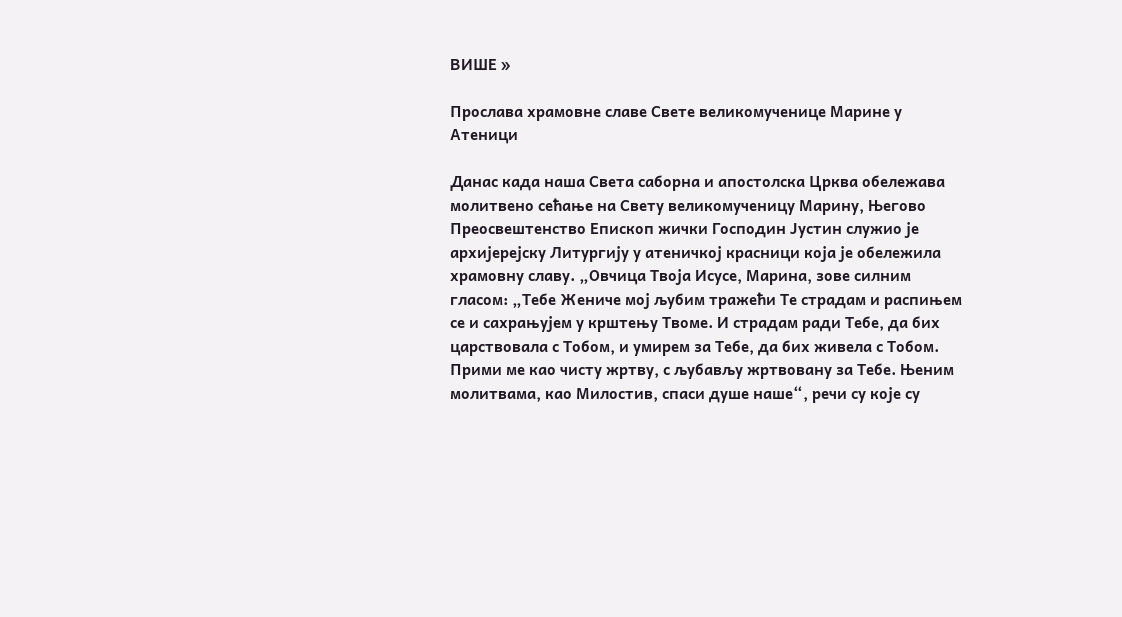ВИШЕ »

Прослава храмовне славе Свете великомученице Марине у Атеници

Данас када наша Света саборна и апостолска Црква обележава молитвено сећање на Свету великомученицу Марину, Његово Преосвештенство Епископ жички Господин Јустин служио је архијерејску Литургију у атеничкој красници која је обележила храмовну славу. „Овчица Твоја Исусе, Марина, зове силним гласом: „Тебе Жениче мој љубим тражећи Те страдам и распињем се и сахрањујем у крштењу Твоме. И страдам ради Тебе, да бих царствовала с Тобом, и умирем за Тебе, да бих живела с Тобом. Прими ме као чисту жртву, с љубављу жртвовану за Тебе. Њеним молитвама, као Милостив, спаси душе наше“, речи су које су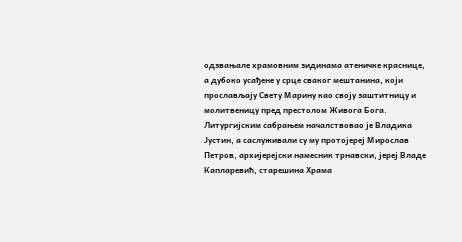одзвањале храмовним зидинама атеничке краснице, а дубоко усађене у срце сваког мештанина, који прослављају Свету Марину као своју заштитницу и молитвеницу пред престолом Живога Бога.       Литургијским сабрањем началствовао је Владика Јустин, а саслуживали су му протојереј Мирослав Петров, архијерејски намесник трнавски, јереј Владе Капларевић, старешина Храма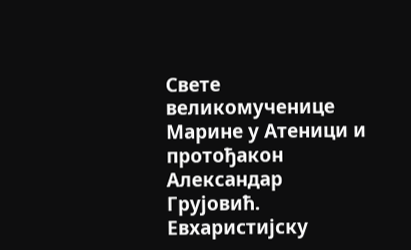Свете великомученице Марине у Атеници и протођакон Александар Грујовић. Евхаристијску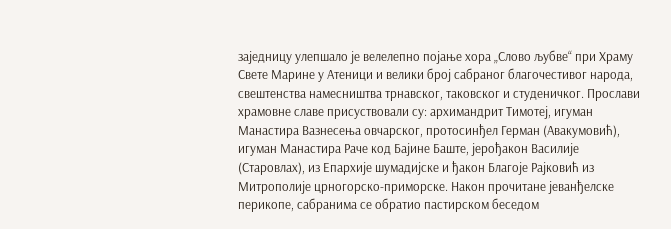заједницу улепшало је велелепно појање хора „Слово љубве“ при Храму Свете Марине у Атеници и велики број сабраног благочестивог народа, свештенства намесништва трнавског, таковског и студеничког. Прослави храмовне славе присуствовали су: архимандрит Тимотеј, игуман Манастира Вазнесења овчарског, протосинђел Герман (Авакумовић), игуман Манастира Раче код Бајине Баште, јерођакон Василије (Старовлах), из Епархије шумадијске и ђакон Благоје Рајковић из Митрополије црногорско-приморске. Након прочитане јеванђелске перикопе, сабранима се обратио пастирском беседом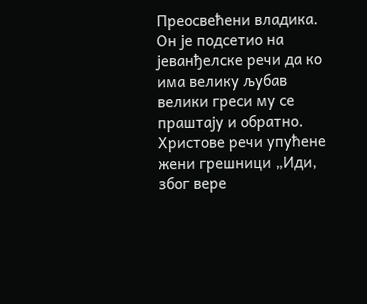Преосвећени владика. Он је подсетио на јеванђелске речи да ко има велику љубав велики греси му се праштају и обратно. Христове речи упућене жени грешници „Иди, због вере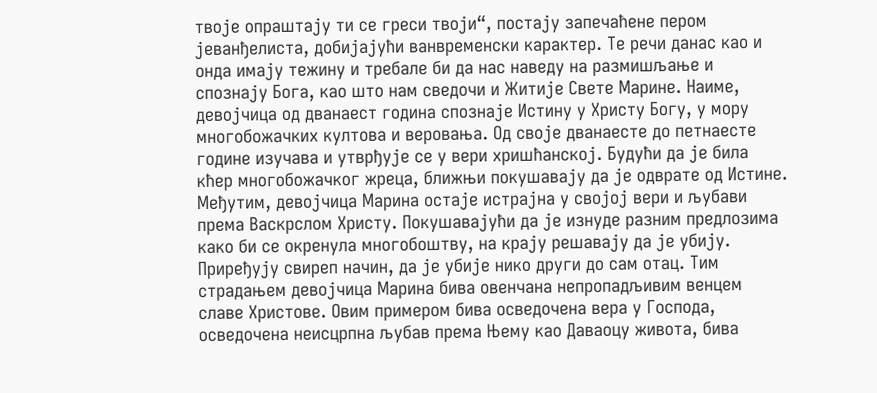твоје опраштају ти се греси твоји“, постају запечаћене пером јеванђелиста, добијајући ванвременски карактер. Те речи данас као и онда имају тежину и требале би да нас наведу на размишљање и спознају Бога, као што нам сведочи и Житије Свете Марине. Наиме, девојчица од дванаест година спознаје Истину у Христу Богу, у мору многобожачких култова и веровања. Од своје дванаесте до петнаесте године изучава и утврђује се у вери хришћанској. Будући да је била кћер многобожачког жреца, ближњи покушавају да је одврате од Истине. Међутим, девојчица Марина остаје истрајна у својој вери и љубави према Васкрслом Христу. Покушавајући да је изнуде разним предлозима како би се окренула многобоштву, на крају решавају да је убију. Приређују свиреп начин, да је убије нико други до сам отац. Тим страдањем девојчица Марина бива овенчана непропадљивим венцем славе Христове. Овим примером бива осведочена вера у Господа, осведочена неисцрпна љубав према Њему као Даваоцу живота, бива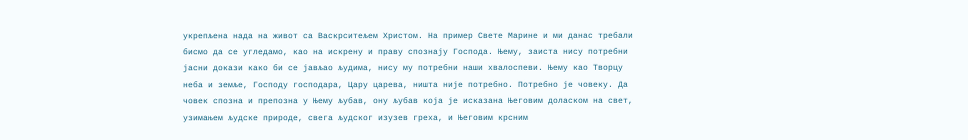укрепљена нада на живот са Васкрситељем Христом. На пример Свете Марине и ми данас требали бисмо да се угледамо, као на искрену и праву спознају Господа. Њему, заиста нису потребни јасни докази како би се јављао људима, нису му потребни наши хвалоспеви. Њему као Творцу неба и земље, Господу господара, Цару царева, ништа није потребно. Потребно је човеку. Да човек спозна и препозна у Њему љубав, ону љубав која је исказана Његовим доласком на свет, узимањем људске природе, свега људског изузев греха, и Његовим крсним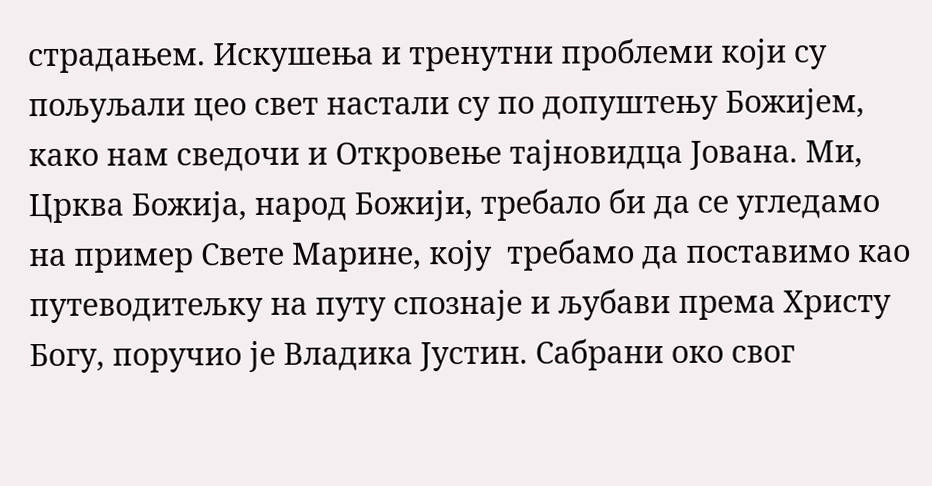страдањем. Искушења и тренутни проблеми који су пољуљали цео свет настали су по допуштењу Божијем, како нам сведочи и Откровење тајновидца Јована. Ми, Црква Божија, народ Божији, требало би да се угледамо на пример Свете Марине, коју  требамо да поставимо као путеводитељку на путу спознаје и љубави према Христу Богу, поручио је Владика Јустин. Сабрани око свог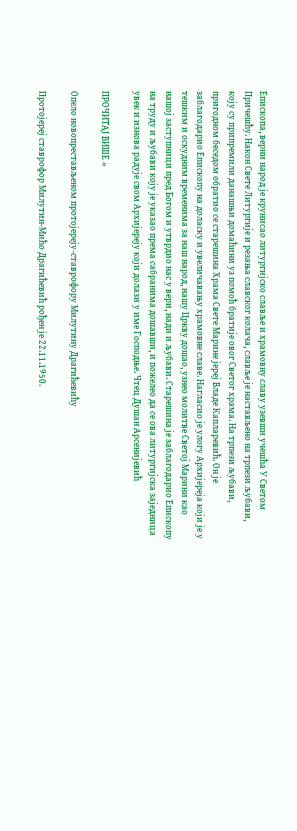Епископа, верни народ је крунисао литургијско славље и храмовну славу узевши учешћа У Светом Причешћу. Након Свете Литургије и резања славског колача, славље је настављено на трпези љубави, коју су припремили данашњи домаћини уз помоћ братије овог Светог храма. На трпези љубави, пригодном беседом обратио се старешина Храма Свете Марине јереј Владе Капларевић. Он је заблагодарио Епископу на доласку и увеличавању храмовне славе. Нагласио је улогу Архијереја који је у тешким и оскудним временима за наш народ, нашу Цркву дошао, узнео молитве Светој Марини као нашој заступници пред Богом и утврдио нас у вери, нади и љубави. Старешина је заблагодарио Епископу на труду и љубави коју је указао према сабранима дошавши, и пожелео да се ова литургијска заједница увек и изнова радује свом Архијереју који долази у име Господње. Чтец Душан Арсенијевић

ПРОЧИТАЈ ВИШЕ »

Опело новопрестављеном протојереју-ставрофору Милутину Драгићевићу

Протојереј ставрофор Милутин-Мићo Драгићевић рођен је 22.11.1950.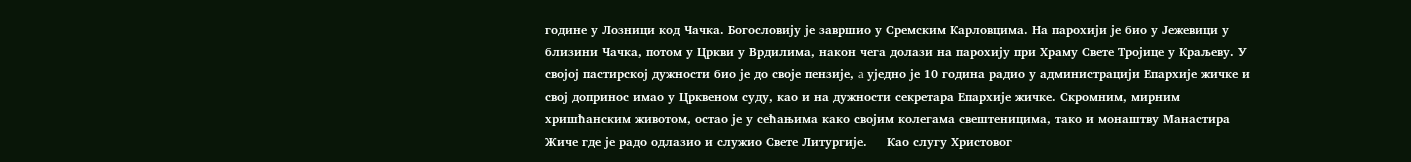године у Лозници код Чачка. Богословију је завршио у Сремским Карловцима. На парохији је био у Јежевици у близини Чачка, потом у Цркви у Врдилима, након чега долази на парохију при Храму Свете Тројице у Краљеву. У својој пастирској дужности био је до своје пензије, a уједно је 10 година радио у администрацији Епархије жичке и свој допринос имао у Црквеном суду, као и на дужности секретара Епархије жичке. Скромним, мирним хришћанским животом, остао је у сећањима како својим колегама свештеницима, тако и монаштву Манастира Жиче где је радо одлазио и служио Свете Литургије.     Као слугу Христовог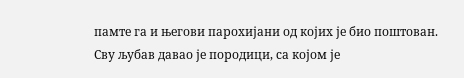памте га и његови парохијани од којих је био поштован. Сву љубав давао је породици, са којом је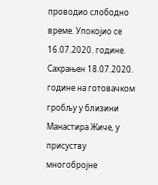проводио слободно време. Упокојио се 16.07.2020. године. Сахрањен 18.07.2020. године на готовачком гробљу у близини Манастира Жиче, у присуству многобројне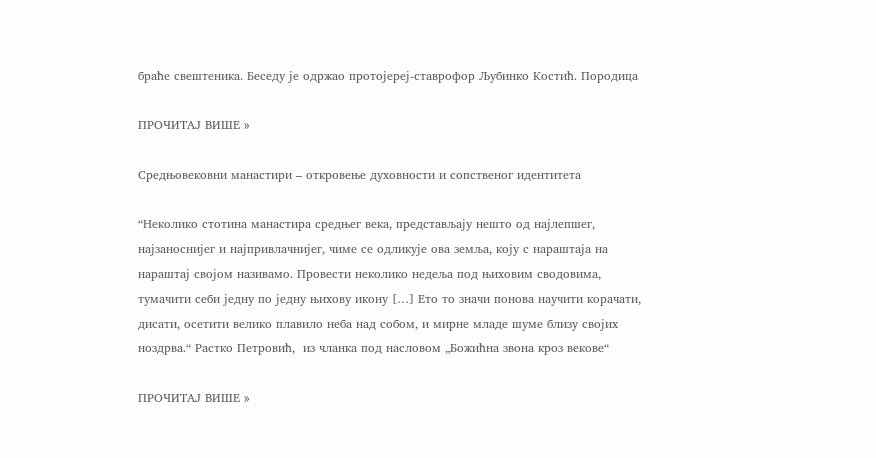браће свештеника. Беседу је одржао протојереј-ставрофор Љубинко Костић. Породица

ПРОЧИТАЈ ВИШЕ »

Средњовековни манастири – откровење духовности и сопственог идентитета

“Неколико стотина манастира средњег века, представљају нешто од најлепшег, најзаноснијег и најпривлачнијег, чиме се одликује ова земља, коју с нараштаја на нараштај својом називамо. Провести неколико недеља под њиховим сводовима, тумачити себи једну по једну њихову икону […] Ето то значи понова научити корачати, дисати, осетити велико плавило неба над собом, и мирне младе шуме близу својих ноздрва.“ Растко Петровић,  из чланка под насловом „Божићна звона кроз векове“

ПРОЧИТАЈ ВИШЕ »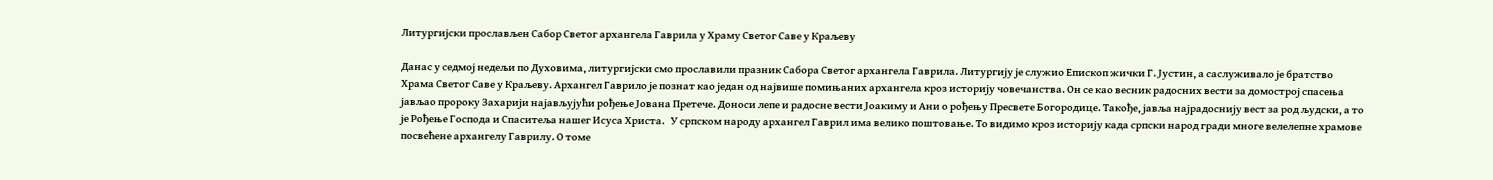Литургијски прослављен Сабор Светог архангела Гаврила у Храму Светог Саве у Краљеву

Данас у седмој недељи по Духовима, литургијски смо прославили празник Сабора Светог архангела Гаврила. Литургију је служио Епископ жички Г. Јустин, а саслуживало је братство Храма Светог Саве у Краљеву. Архангел Гаврило је познат као један од највише помињаних архангела кроз историју човечанства. Он се као весник радосних вести за домострој спасења јављао пророку Захарији најављујући рођење Јована Претече. Доноси лепе и радосне вести Јоакиму и Ани о рођењу Пресвете Богородице. Такође, јавља најрадоснију вест за род људски, а то је Рођење Господа и Спаситеља нашег Исуса Христа.   У српском народу архангел Гаврил има велико поштовање. То видимо кроз историју када српски народ гради многе велелепне храмове посвећене архангелу Гаврилу. О томе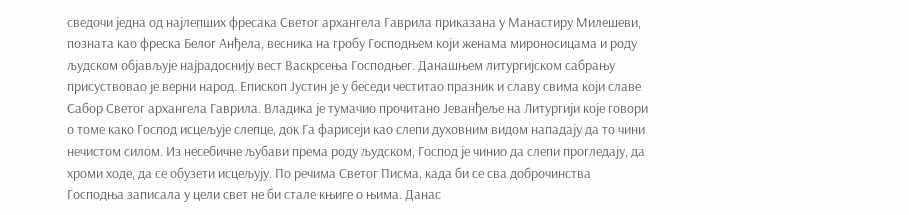сведочи једна од најлепших фресака Светог архангела Гаврила приказана у Манастиру Милешеви, позната као фреска Белог Анђела, весника на гробу Господњем који женама мироносицама и роду људском објављује најрадоснију вест Васкрсења Господњег. Данашњем литургијском сабрању присуствовао је верни народ. Епископ Јустин је у беседи честитао празник и славу свима који славе Сабор Светог архангела Гаврила. Владика је тумачио прочитано Јеванђеље на Литургији које говори о томе како Господ исцељује слепце, док Га фарисеји као слепи духовним видом нападају да то чини нечистом силом. Из несебичне љубави према роду људском, Господ је чинио да слепи прогледају, да хроми ходе, да се обузети исцељују. По речима Светог Писма, када би се сва доброчинства Господња записала у цели свет не би стале књиге о њима. Данас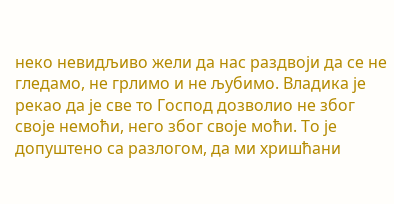неко невидљиво жели да нас раздвоји да се не гледамо, не грлимо и не љубимо. Владика је рекао да је све то Господ дозволио не због своје немоћи, него због своје моћи. То је допуштено са разлогом, да ми хришћани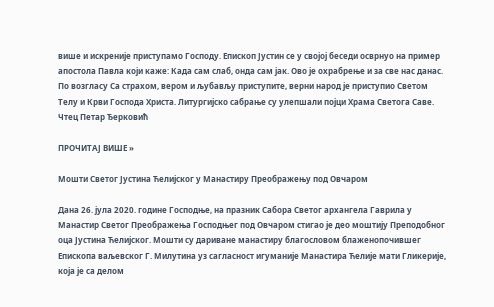више и искреније приступамо Господу. Епископ Јустин се у својој беседи осврнуо на пример апостола Павла који каже: Када сам слаб, онда сам јак. Ово је охрабрење и за све нас данас. По возгласу Са страхом, вером и љубављу приступите, верни народ је приступио Светом Телу и Крви Господа Христа. Литургијско сабрање су улепшали појци Храма Светога Саве. Чтец Петар Ђерковић

ПРОЧИТАЈ ВИШЕ »

Мошти Светог Јустина Ћелијског у Манастиру Преображењу под Овчаром

Дана 26. јула 2020. године Господње, на празник Сабора Светог архангела Гаврила у Манастир Светог Преображења Господњег под Овчаром стигао је део моштију Преподобног оца Јустина Ћелијског. Мошти су дариване манастиру благословом блаженопочившег Епископа ваљевског Г. Милутина уз сагласност игуманије Манастира Ћелије мати Гликерије, која је са делом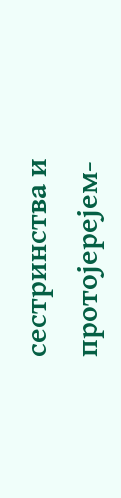сестринства и протојерејем-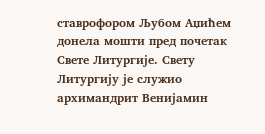ставрофором Љубом Аџићем донела мошти пред почетак Свете Литургије. Свету Литургију је служио архимандрит Венијамин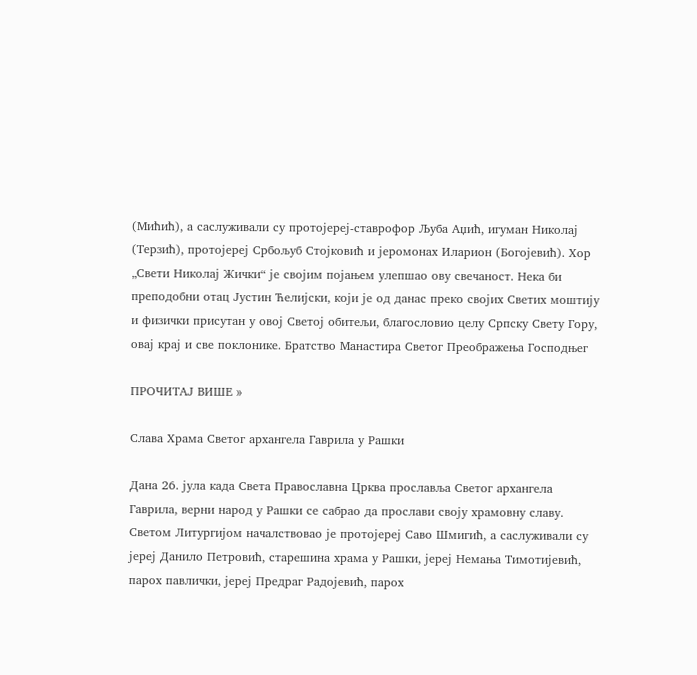(Мићић), а саслуживали су протојереј-ставрофор Љуба Аџић, игуман Николај (Терзић), протојереј Србољуб Стојковић и јеромонах Иларион (Богојевић). Хор „Свети Николај Жички“ је својим појањем улепшао ову свечаност. Нека би преподобни отац Јустин Ћелијски, који је од данас преко својих Светих моштију и физички присутан у овој Светој обитељи, благословио целу Српску Свету Гору, овај крај и све поклонике. Братство Манастира Светог Преображења Господњег

ПРОЧИТАЈ ВИШЕ »

Слава Храма Светог архангела Гаврила у Рашки

Дана 26. јула када Света Православна Црква прославља Светог архангела Гаврила, верни народ у Рашки се сабрао да прослави своју храмовну славу. Светом Литургијом началствовао је протојереј Саво Шмигић, а саслуживали су јереј Данило Петровић, старешина храма у Рашки, јереј Немања Тимотијевић, парох павлички, јереј Предраг Радојевић, парох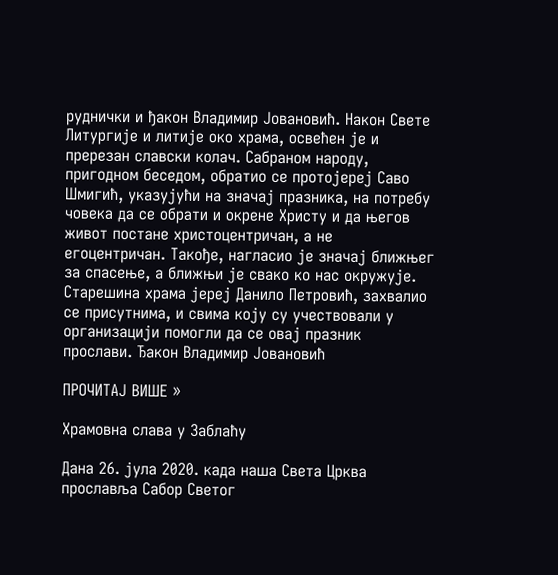руднички и ђакон Владимир Јовановић. Након Свете Литургије и литије око храма, освећен је и пререзан славски колач. Сабраном народу, пригодном беседом, обратио се протојереј Саво Шмигић, указујући на значај празника, на потребу човека да се обрати и окрене Христу и да његов живот постане христоцентричан, а не егоцентричан. Такође, нагласио је значај ближњег за спасење, а ближњи је свако ко нас окружује. Старешина храма јереј Данило Петровић, захвалио се присутнима, и свима коју су учествовали у организацији помогли да се овај празник прослави. Ђакон Владимир Јовановић

ПРОЧИТАЈ ВИШЕ »

Храмовна слава у Заблаћу

Дана 26. јула 2020. када наша Света Црква прославља Сабор Светог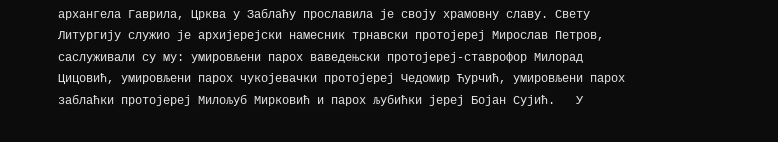архангела Гаврила, Црква у Заблаћу прославила је своју храмовну славу. Свету Литургију служио је архијерејски намесник трнавски протојереј Мирослав Петров, саслуживали су му: умировљени парох ваведењски протојереј-ставрофор Милорад Цицовић, умировљени парох чукојевачки протојереј Чедомир Ћурчић, умировљени парох заблаћки протојереј Милољуб Мирковић и парох љубићки јереј Бојан Сујић.   У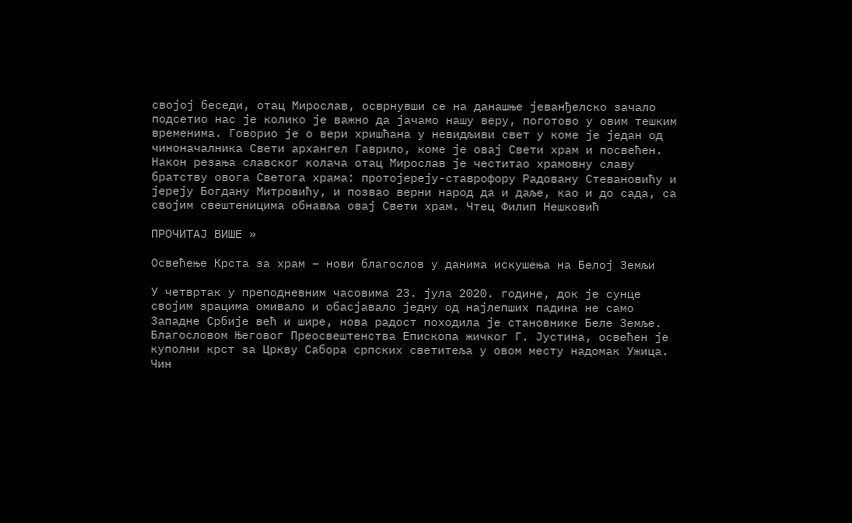својој беседи, отац Мирослав, осврнувши се на данашње јеванђелско зачало подсетио нас је колико је важно да јачамо нашу веру, поготово у овим тешким временима. Говорио је о вери хришћана у невидљиви свет у коме је један од чиноначалника Свети архангел Гаврило, коме је овај Свети храм и посвећен. Након резања славског колача отац Мирослав је честитао храмовну славу братству овога Светога храма: протојереју-ставрофору Радовану Стевановићу и јереју Богдану Митровићу, и позвао верни народ да и даље, као и до сада, са својим свештеницима обнавља овај Свети храм. Чтец Филип Нешковић

ПРОЧИТАЈ ВИШЕ »

Освећење Крста за храм – нови благослов у данима искушења на Белој Земљи

У четвртак у преподневним часовима 23. јула 2020. године, док је сунце својим зрацима омивало и обасјавало једну од најлепших падина не само Западне Србије већ и шире, нова радост походила је становнике Беле Земље. Благословом Његовог Преосвештенства Епископа жичког Г. Јустина, освећен је куполни крст за Цркву Сабора српских светитеља у овом месту надомак Ужица. Чин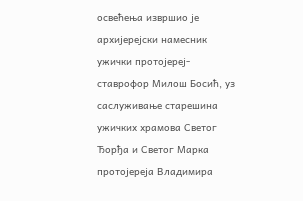освећења извршио је архијерејски намесник ужички протојереј-ставрофор Милош Босић, уз саслуживање старешина ужичких храмова Светог Ђорђа и Светог Марка протојереја Владимира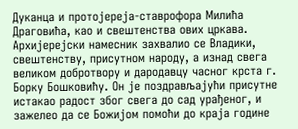Дуканца и протојереја-ставрофора Милића Драговића, као и свештенства ових цркава. Архијерејски намесник захвалио се Владики, свештенству, присутном народу, а изнад свега великом добротвору и дародавцу часног крста г. Борку Бошковићу. Он је поздрављајући присутне истакао радост због свега до сад урађеног, и зажелео да се Божијом помоћи до краја године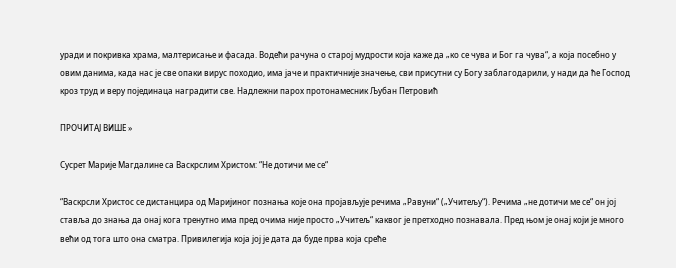уради и покривка храма, малтерисање и фасада. Водећи рачуна о старој мудрости која каже да „ко се чува и Бог га чува“, а која посебно у овим данима, када нас је све опаки вирус походио, има јаче и практичније значење, сви присутни су Богу заблагодарили, у нади да ће Господ кроз труд и веру појединаца наградити све. Надлежни парох протонамесник Љубан Петровић

ПРОЧИТАЈ ВИШЕ »

Сусрет Марије Магдалине са Васкрслим Христом: “Не дотичи ме се“

“Васкрсли Христос се дистанцира од Маријиног познања које она пројављује речима „Равуни“ („Учитељу“). Речима „не дотичи ме се“ он јој ставља до знања да онај кога тренутно има пред очима није просто „Учитељ“ каквог је претходно познавала. Пред њом је онај који је много већи од тога што она сматра. Привилегија која јој је дата да буде прва која среће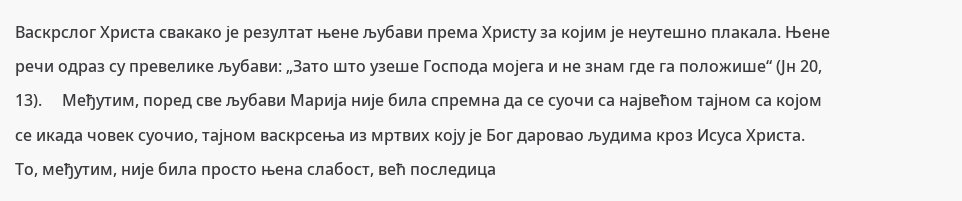Васкрслог Христа свакако је резултат њене љубави према Христу за којим је неутешно плакала. Њене речи одраз су превелике љубави: „Зато што узеше Господа мојега и не знам где га положише“ (Јн 20, 13).     Међутим, поред све љубави Марија није била спремна да се суочи са највећом тајном са којом се икада човек суочио, тајном васкрсења из мртвих коју је Бог даровао људима кроз Исуса Христа. То, међутим, није била просто њена слабост, већ последица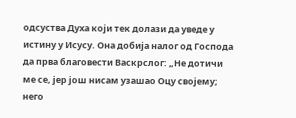одсуства Духа који тек долази да уведе у истину у Исусу. Она добија налог од Господа да прва благовести Васкрслог: „Не дотичи ме се, јер још нисам узашао Оцу својему; него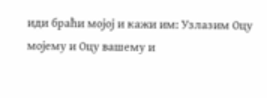иди браћи мојој и кажи им: Узлазим Оцу мојему и Оцу вашему и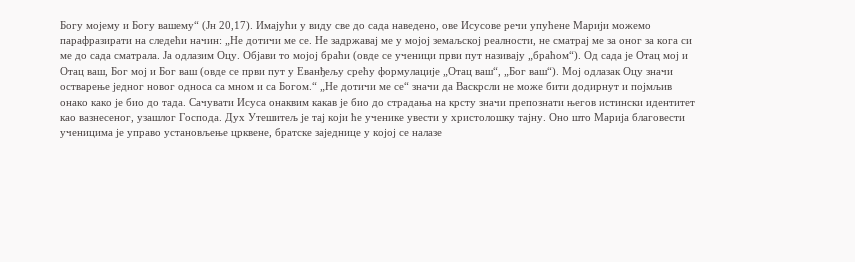Богу мојему и Богу вашему“ (Јн 20,17). Имајући у виду све до сада наведено, ове Исусове речи упућене Марији можемо парафразирати на следећи начин: „Не дотичи ме се. Не задржавај ме у мојој земаљској реалности, не сматрај ме за оног за кога си ме до сада сматрала. Ја одлазим Оцу. Објави то мојој браћи (овде се ученици први пут називају „браћом“). Од сада је Отац мој и Отац ваш, Бог мој и Бог ваш (овде се први пут у Еванђељу срећу формулације „Отац ваш“, „Бог ваш“). Мој одлазак Оцу значи остварење једног новог односа са мном и са Богом.“ „Не дотичи ме се“ значи да Васкрсли не може бити додирнут и појмљив онако како је био до тада. Сачувати Исуса онаквим какав је био до страдања на крсту значи препознати његов истински идентитет као вазнесеног, узашлог Господа. Дух Утешитељ је тај који ће ученике увести у христолошку тајну. Оно што Марија благовести ученицима је управо установљење црквене, братске заједнице у којој се налазе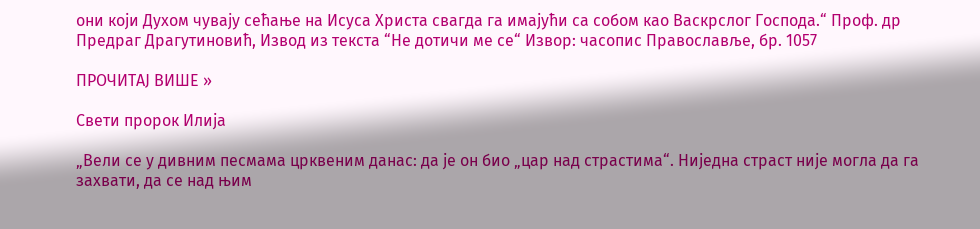они који Духом чувају сећање на Исуса Христа свагда га имајући са собом као Васкрслог Господа.“ Проф. др Предраг Драгутиновић, Извод из текста “Не дотичи ме се“ Извор: часопис Православље, бр. 1057

ПРОЧИТАЈ ВИШЕ »

Свети пророк Илија

„Вели се у дивним песмама црквеним данас: да је он био „цар над страстима“. Ниједна страст није могла да га захвати, да се над њим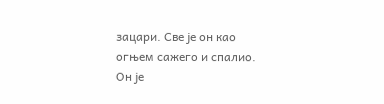зацари. Све је он као огњем сажего и спалио. Он је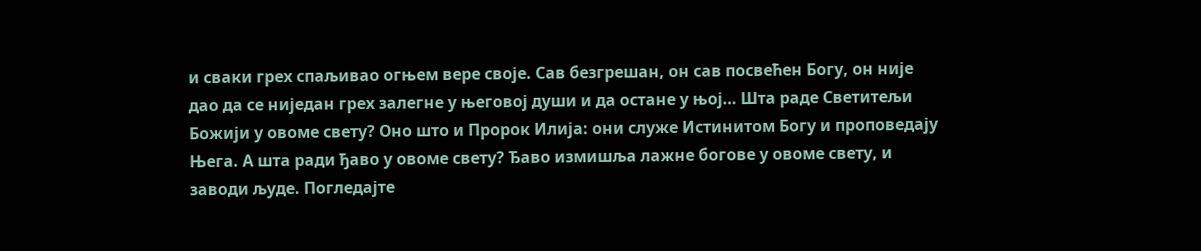и сваки грех спаљивао огњем вере своје. Сав безгрешан, он сав посвећен Богу, он није дао да се ниједан грех залегне у његовој души и да остане у њој… Шта раде Светитељи Божији у овоме свету? Оно што и Пророк Илија: они служе Истинитом Богу и проповедају Њега. А шта ради ђаво у овоме свету? Ђаво измишља лажне богове у овоме свету, и заводи људе. Погледајте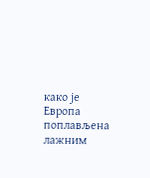како је Европа поплављена лажним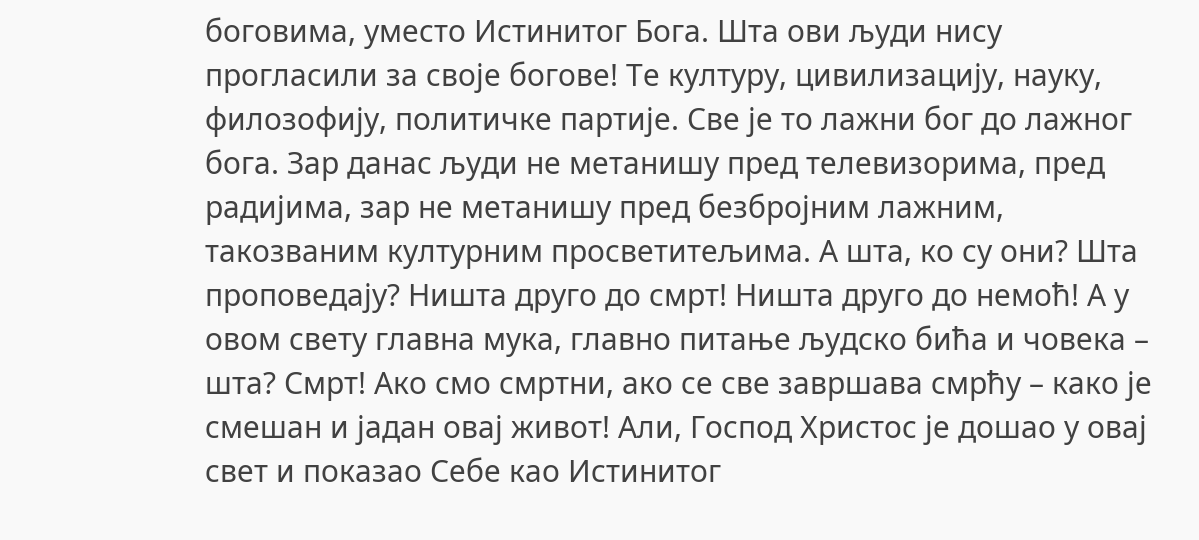боговима, уместо Истинитог Бога. Шта ови људи нису прогласили за своје богове! Те културу, цивилизацију, науку, филозофију, политичке партије. Све је то лажни бог до лажног бога. Зар данас људи не метанишу пред телевизорима, пред радијима, зар не метанишу пред безбројним лажним, такозваним културним просветитељима. А шта, ко су они? Шта проповедају? Ништа друго до смрт! Ништа друго до немоћ! А у овом свету главна мука, главно питање људско бића и човека – шта? Смрт! Ако смо смртни, ако се све завршава смрћу – како је смешан и јадан овај живот! Али, Господ Христос је дошао у овај свет и показао Себе као Истинитог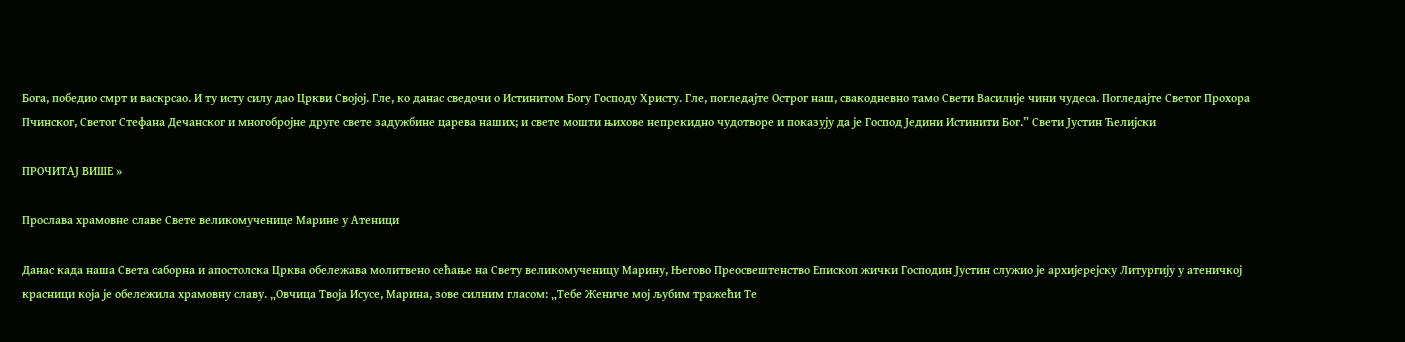Бога, победио смрт и васкрсао. И ту исту силу дао Цркви Својој. Гле, ко данас сведочи о Истинитом Богу Господу Христу. Гле, погледајте Острог наш, свакодневно тамо Свети Василије чини чудеса. Погледајте Светог Прохора Пчинског, Светог Стефана Дечанског и многобројне друге свете задужбине царева наших; и свете мошти њихове непрекидно чудотворе и показују да је Господ Једини Истинити Бог.ˮ Свети Јустин Ћелијски

ПРОЧИТАЈ ВИШЕ »

Прослава храмовне славе Свете великомученице Марине у Атеници

Данас када наша Света саборна и апостолска Црква обележава молитвено сећање на Свету великомученицу Марину, Његово Преосвештенство Епископ жички Господин Јустин служио је архијерејску Литургију у атеничкој красници која је обележила храмовну славу. „Овчица Твоја Исусе, Марина, зове силним гласом: „Тебе Жениче мој љубим тражећи Те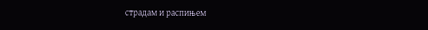страдам и распињем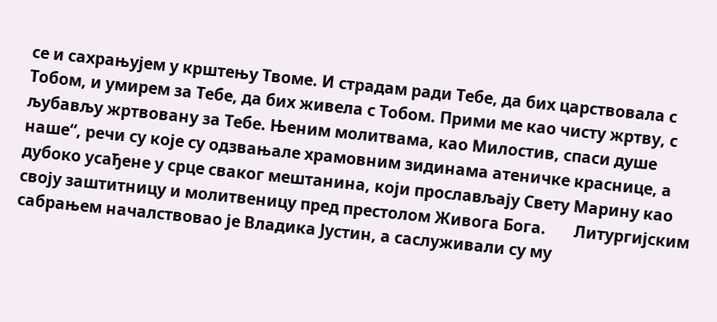се и сахрањујем у крштењу Твоме. И страдам ради Тебе, да бих царствовала с Тобом, и умирем за Тебе, да бих живела с Тобом. Прими ме као чисту жртву, с љубављу жртвовану за Тебе. Њеним молитвама, као Милостив, спаси душе наше“, речи су које су одзвањале храмовним зидинама атеничке краснице, а дубоко усађене у срце сваког мештанина, који прослављају Свету Марину као своју заштитницу и молитвеницу пред престолом Живога Бога.       Литургијским сабрањем началствовао је Владика Јустин, а саслуживали су му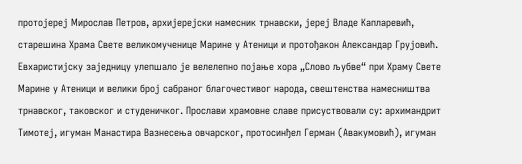протојереј Мирослав Петров, архијерејски намесник трнавски, јереј Владе Капларевић, старешина Храма Свете великомученице Марине у Атеници и протођакон Александар Грујовић. Евхаристијску заједницу улепшало је велелепно појање хора „Слово љубве“ при Храму Свете Марине у Атеници и велики број сабраног благочестивог народа, свештенства намесништва трнавског, таковског и студеничког. Прослави храмовне славе присуствовали су: архимандрит Тимотеј, игуман Манастира Вазнесења овчарског, протосинђел Герман (Авакумовић), игуман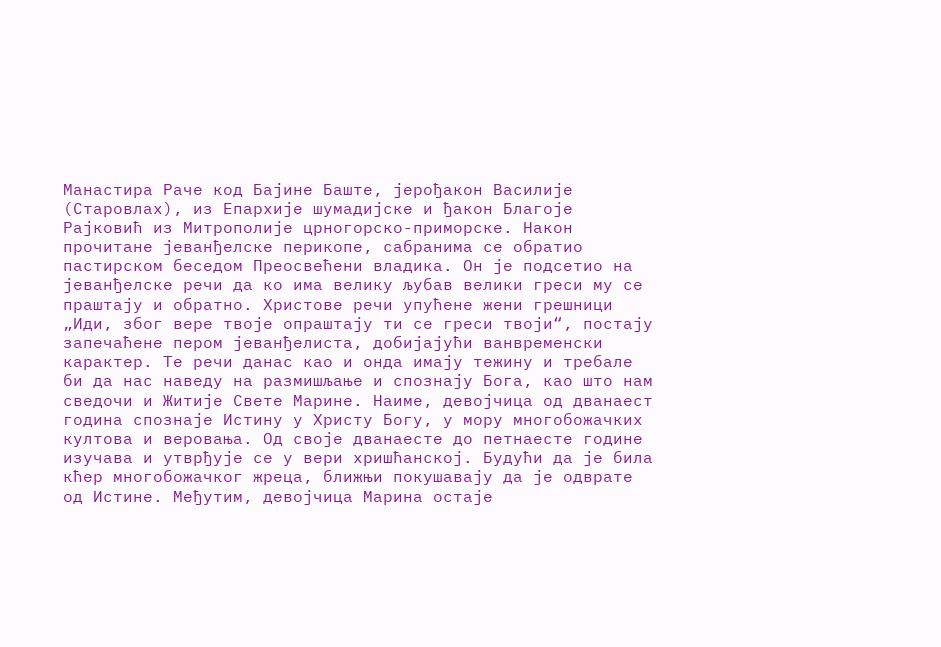Манастира Раче код Бајине Баште, јерођакон Василије (Старовлах), из Епархије шумадијске и ђакон Благоје Рајковић из Митрополије црногорско-приморске. Након прочитане јеванђелске перикопе, сабранима се обратио пастирском беседом Преосвећени владика. Он је подсетио на јеванђелске речи да ко има велику љубав велики греси му се праштају и обратно. Христове речи упућене жени грешници „Иди, због вере твоје опраштају ти се греси твоји“, постају запечаћене пером јеванђелиста, добијајући ванвременски карактер. Те речи данас као и онда имају тежину и требале би да нас наведу на размишљање и спознају Бога, као што нам сведочи и Житије Свете Марине. Наиме, девојчица од дванаест година спознаје Истину у Христу Богу, у мору многобожачких култова и веровања. Од своје дванаесте до петнаесте године изучава и утврђује се у вери хришћанској. Будући да је била кћер многобожачког жреца, ближњи покушавају да је одврате од Истине. Међутим, девојчица Марина остаје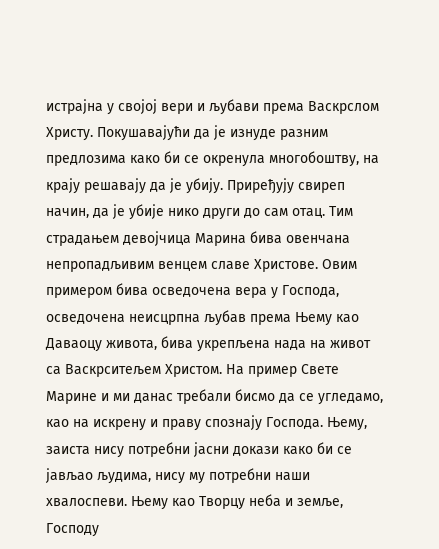истрајна у својој вери и љубави према Васкрслом Христу. Покушавајући да је изнуде разним предлозима како би се окренула многобоштву, на крају решавају да је убију. Приређују свиреп начин, да је убије нико други до сам отац. Тим страдањем девојчица Марина бива овенчана непропадљивим венцем славе Христове. Овим примером бива осведочена вера у Господа, осведочена неисцрпна љубав према Њему као Даваоцу живота, бива укрепљена нада на живот са Васкрситељем Христом. На пример Свете Марине и ми данас требали бисмо да се угледамо, као на искрену и праву спознају Господа. Њему, заиста нису потребни јасни докази како би се јављао људима, нису му потребни наши хвалоспеви. Њему као Творцу неба и земље, Господу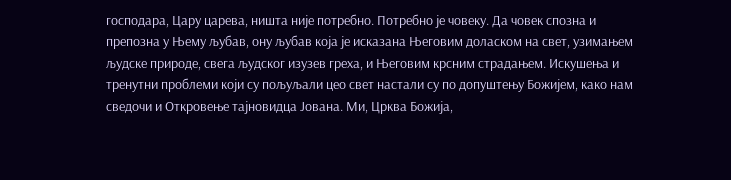господара, Цару царева, ништа није потребно. Потребно је човеку. Да човек спозна и препозна у Њему љубав, ону љубав која је исказана Његовим доласком на свет, узимањем људске природе, свега људског изузев греха, и Његовим крсним страдањем. Искушења и тренутни проблеми који су пољуљали цео свет настали су по допуштењу Божијем, како нам сведочи и Откровење тајновидца Јована. Ми, Црква Божија,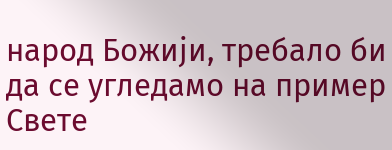народ Божији, требало би да се угледамо на пример Свете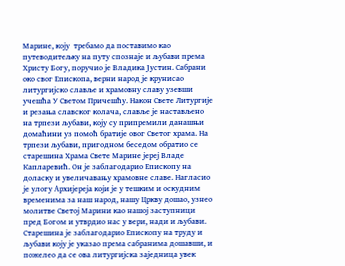Марине, коју  требамо да поставимо као путеводитељку на путу спознаје и љубави према Христу Богу, поручио је Владика Јустин. Сабрани око свог Епископа, верни народ је крунисао литургијско славље и храмовну славу узевши учешћа У Светом Причешћу. Након Свете Литургије и резања славског колача, славље је настављено на трпези љубави, коју су припремили данашњи домаћини уз помоћ братије овог Светог храма. На трпези љубави, пригодном беседом обратио се старешина Храма Свете Марине јереј Владе Капларевић. Он је заблагодарио Епископу на доласку и увеличавању храмовне славе. Нагласио је улогу Архијереја који је у тешким и оскудним временима за наш народ, нашу Цркву дошао, узнео молитве Светој Марини као нашој заступници пред Богом и утврдио нас у вери, нади и љубави. Старешина је заблагодарио Епископу на труду и љубави коју је указао према сабранима дошавши, и пожелео да се ова литургијска заједница увек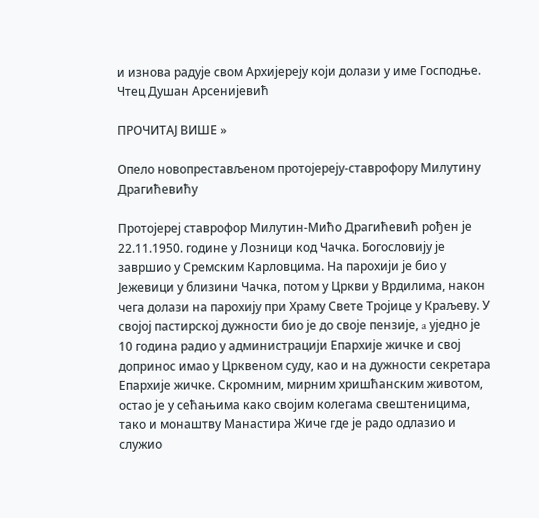и изнова радује свом Архијереју који долази у име Господње. Чтец Душан Арсенијевић

ПРОЧИТАЈ ВИШЕ »

Опело новопрестављеном протојереју-ставрофору Милутину Драгићевићу

Протојереј ставрофор Милутин-Мићo Драгићевић рођен је 22.11.1950. године у Лозници код Чачка. Богословију је завршио у Сремским Карловцима. На парохији је био у Јежевици у близини Чачка, потом у Цркви у Врдилима, након чега долази на парохију при Храму Свете Тројице у Краљеву. У својој пастирској дужности био је до своје пензије, a уједно је 10 година радио у администрацији Епархије жичке и свој допринос имао у Црквеном суду, као и на дужности секретара Епархије жичке. Скромним, мирним хришћанским животом, остао је у сећањима како својим колегама свештеницима, тако и монаштву Манастира Жиче где је радо одлазио и служио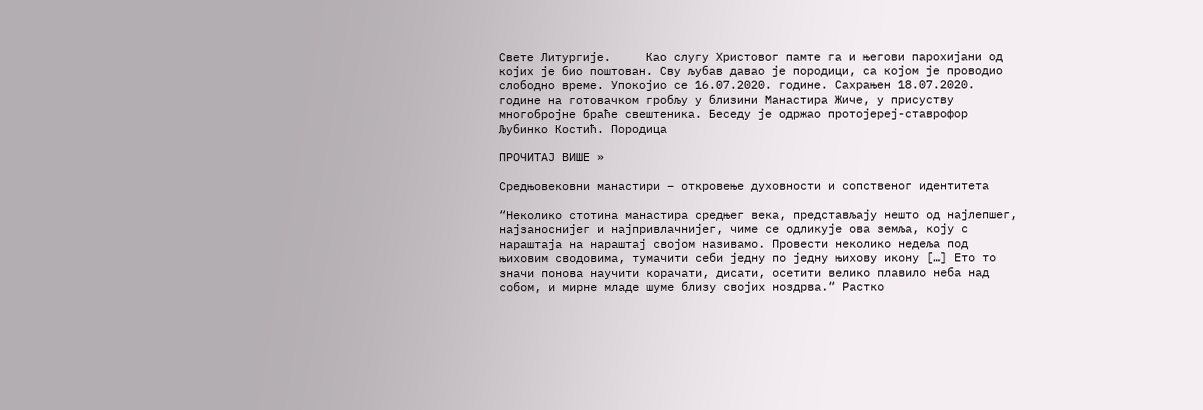Свете Литургије.     Као слугу Христовог памте га и његови парохијани од којих је био поштован. Сву љубав давао је породици, са којом је проводио слободно време. Упокојио се 16.07.2020. године. Сахрањен 18.07.2020. године на готовачком гробљу у близини Манастира Жиче, у присуству многобројне браће свештеника. Беседу је одржао протојереј-ставрофор Љубинко Костић. Породица

ПРОЧИТАЈ ВИШЕ »

Средњовековни манастири – откровење духовности и сопственог идентитета

“Неколико стотина манастира средњег века, представљају нешто од најлепшег, најзаноснијег и најпривлачнијег, чиме се одликује ова земља, коју с нараштаја на нараштај својом називамо. Провести неколико недеља под њиховим сводовима, тумачити себи једну по једну њихову икону […] Ето то значи понова научити корачати, дисати, осетити велико плавило неба над собом, и мирне младе шуме близу својих ноздрва.“ Растко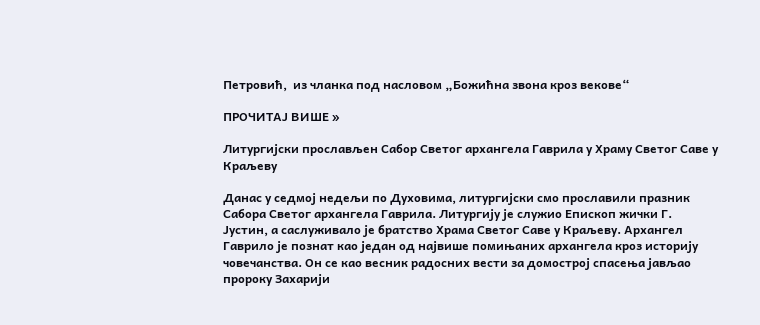Петровић,  из чланка под насловом „Божићна звона кроз векове“

ПРОЧИТАЈ ВИШЕ »

Литургијски прослављен Сабор Светог архангела Гаврила у Храму Светог Саве у Краљеву

Данас у седмој недељи по Духовима, литургијски смо прославили празник Сабора Светог архангела Гаврила. Литургију је служио Епископ жички Г. Јустин, а саслуживало је братство Храма Светог Саве у Краљеву. Архангел Гаврило је познат као један од највише помињаних архангела кроз историју човечанства. Он се као весник радосних вести за домострој спасења јављао пророку Захарији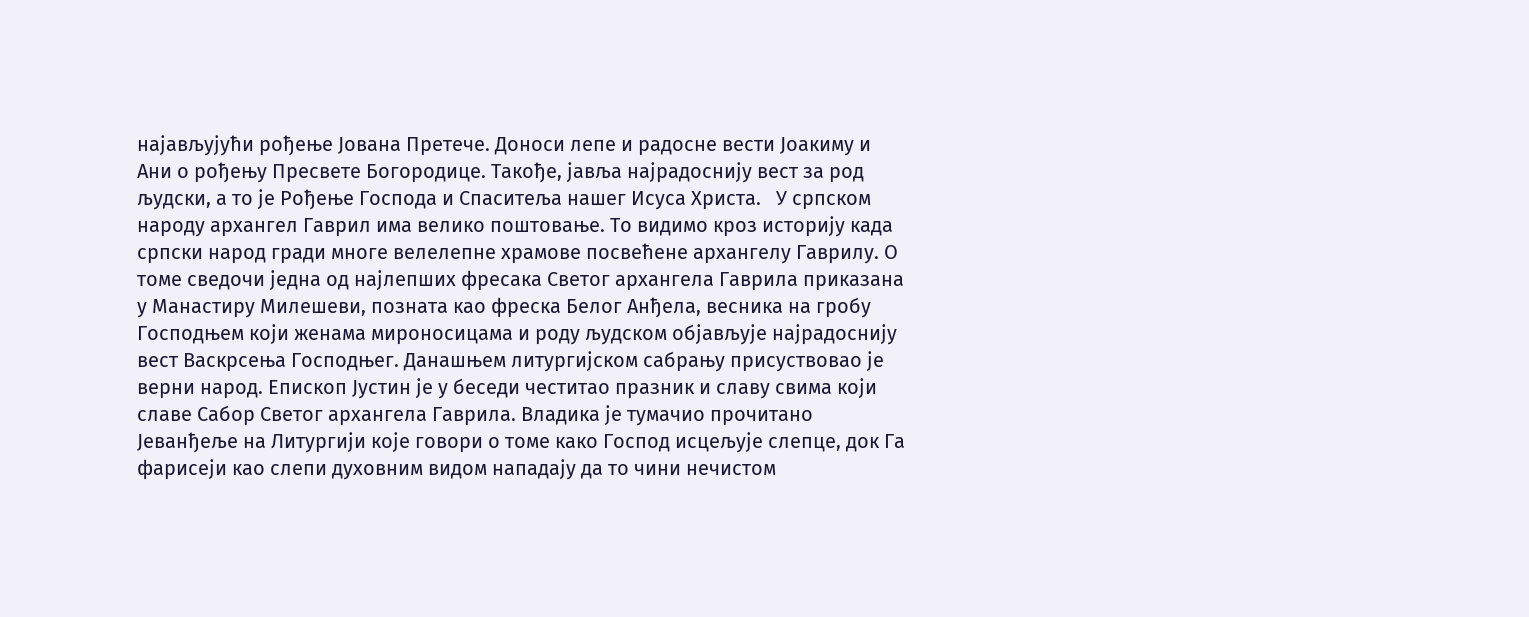најављујући рођење Јована Претече. Доноси лепе и радосне вести Јоакиму и Ани о рођењу Пресвете Богородице. Такође, јавља најрадоснију вест за род људски, а то је Рођење Господа и Спаситеља нашег Исуса Христа.   У српском народу архангел Гаврил има велико поштовање. То видимо кроз историју када српски народ гради многе велелепне храмове посвећене архангелу Гаврилу. О томе сведочи једна од најлепших фресака Светог архангела Гаврила приказана у Манастиру Милешеви, позната као фреска Белог Анђела, весника на гробу Господњем који женама мироносицама и роду људском објављује најрадоснију вест Васкрсења Господњег. Данашњем литургијском сабрању присуствовао је верни народ. Епископ Јустин је у беседи честитао празник и славу свима који славе Сабор Светог архангела Гаврила. Владика је тумачио прочитано Јеванђеље на Литургији које говори о томе како Господ исцељује слепце, док Га фарисеји као слепи духовним видом нападају да то чини нечистом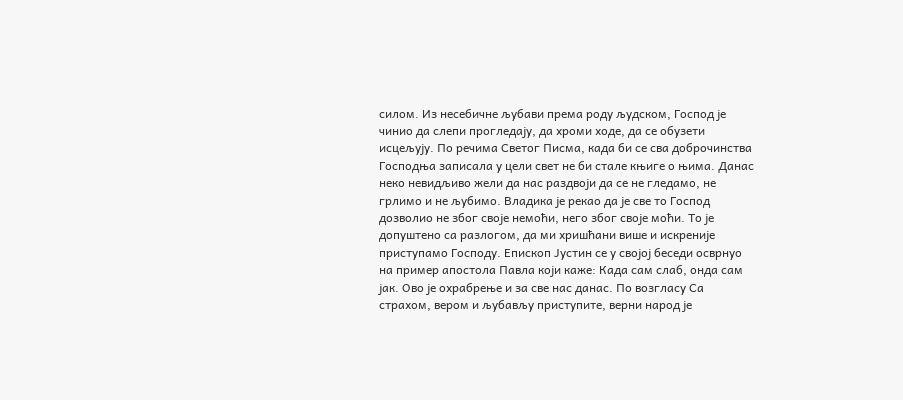силом. Из несебичне љубави према роду људском, Господ је чинио да слепи прогледају, да хроми ходе, да се обузети исцељују. По речима Светог Писма, када би се сва доброчинства Господња записала у цели свет не би стале књиге о њима. Данас неко невидљиво жели да нас раздвоји да се не гледамо, не грлимо и не љубимо. Владика је рекао да је све то Господ дозволио не због своје немоћи, него због своје моћи. То је допуштено са разлогом, да ми хришћани више и искреније приступамо Господу. Епископ Јустин се у својој беседи осврнуо на пример апостола Павла који каже: Када сам слаб, онда сам јак. Ово је охрабрење и за све нас данас. По возгласу Са страхом, вером и љубављу приступите, верни народ је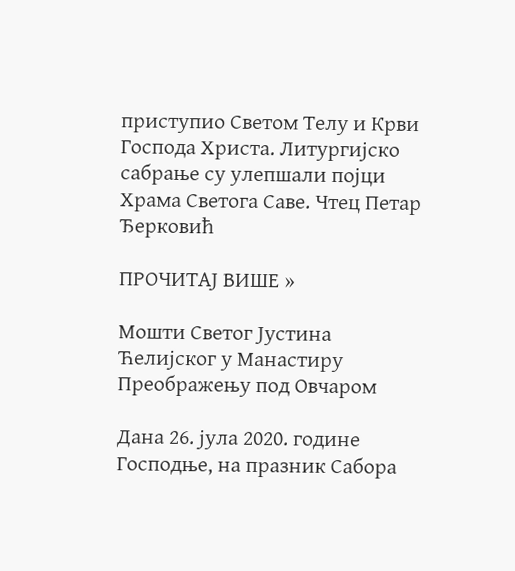приступио Светом Телу и Крви Господа Христа. Литургијско сабрање су улепшали појци Храма Светога Саве. Чтец Петар Ђерковић

ПРОЧИТАЈ ВИШЕ »

Мошти Светог Јустина Ћелијског у Манастиру Преображењу под Овчаром

Дана 26. јула 2020. године Господње, на празник Сабора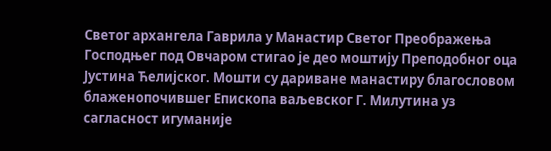Светог архангела Гаврила у Манастир Светог Преображења Господњег под Овчаром стигао је део моштију Преподобног оца Јустина Ћелијског. Мошти су дариване манастиру благословом блаженопочившег Епископа ваљевског Г. Милутина уз сагласност игуманије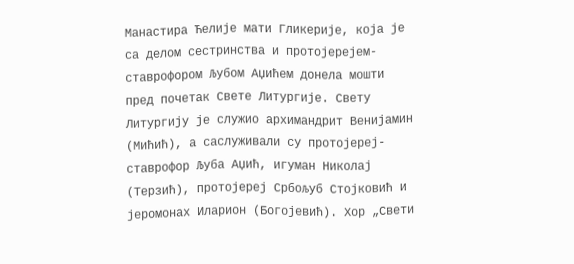Манастира Ћелије мати Гликерије, која је са делом сестринства и протојерејем-ставрофором Љубом Аџићем донела мошти пред почетак Свете Литургије. Свету Литургију је служио архимандрит Венијамин (Мићић), а саслуживали су протојереј-ставрофор Љуба Аџић, игуман Николај (Терзић), протојереј Србољуб Стојковић и јеромонах Иларион (Богојевић). Хор „Свети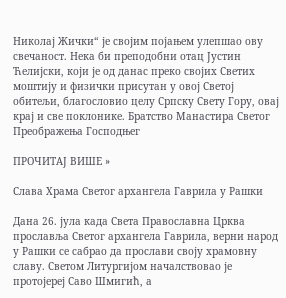Николај Жички“ је својим појањем улепшао ову свечаност. Нека би преподобни отац Јустин Ћелијски, који је од данас преко својих Светих моштију и физички присутан у овој Светој обитељи, благословио целу Српску Свету Гору, овај крај и све поклонике. Братство Манастира Светог Преображења Господњег

ПРОЧИТАЈ ВИШЕ »

Слава Храма Светог архангела Гаврила у Рашки

Дана 26. јула када Света Православна Црква прославља Светог архангела Гаврила, верни народ у Рашки се сабрао да прослави своју храмовну славу. Светом Литургијом началствовао је протојереј Саво Шмигић, а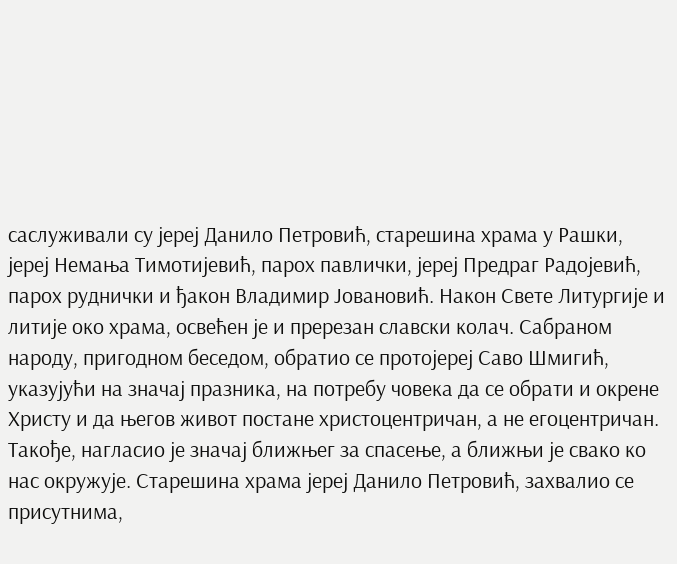саслуживали су јереј Данило Петровић, старешина храма у Рашки, јереј Немања Тимотијевић, парох павлички, јереј Предраг Радојевић, парох руднички и ђакон Владимир Јовановић. Након Свете Литургије и литије око храма, освећен је и пререзан славски колач. Сабраном народу, пригодном беседом, обратио се протојереј Саво Шмигић, указујући на значај празника, на потребу човека да се обрати и окрене Христу и да његов живот постане христоцентричан, а не егоцентричан. Такође, нагласио је значај ближњег за спасење, а ближњи је свако ко нас окружује. Старешина храма јереј Данило Петровић, захвалио се присутнима,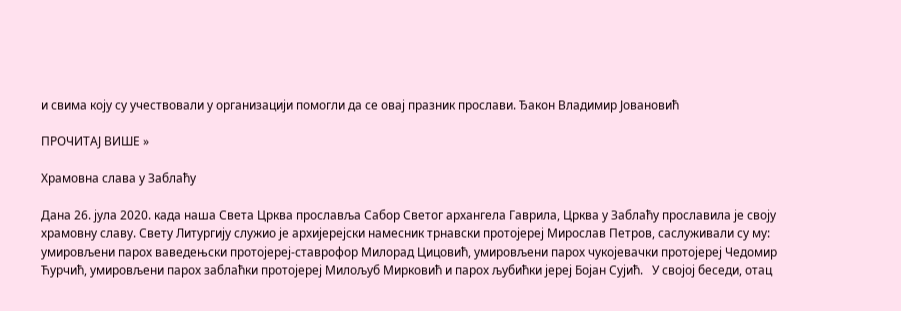и свима коју су учествовали у организацији помогли да се овај празник прослави. Ђакон Владимир Јовановић

ПРОЧИТАЈ ВИШЕ »

Храмовна слава у Заблаћу

Дана 26. јула 2020. када наша Света Црква прославља Сабор Светог архангела Гаврила, Црква у Заблаћу прославила је своју храмовну славу. Свету Литургију служио је архијерејски намесник трнавски протојереј Мирослав Петров, саслуживали су му: умировљени парох ваведењски протојереј-ставрофор Милорад Цицовић, умировљени парох чукојевачки протојереј Чедомир Ћурчић, умировљени парох заблаћки протојереј Милољуб Мирковић и парох љубићки јереј Бојан Сујић.   У својој беседи, отац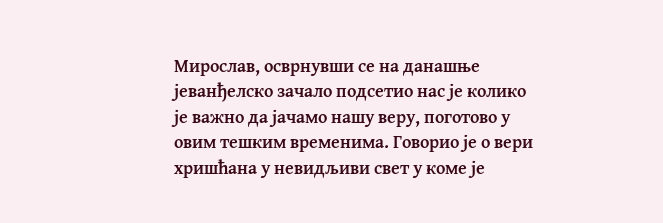Мирослав, осврнувши се на данашње јеванђелско зачало подсетио нас је колико је важно да јачамо нашу веру, поготово у овим тешким временима. Говорио је о вери хришћана у невидљиви свет у коме је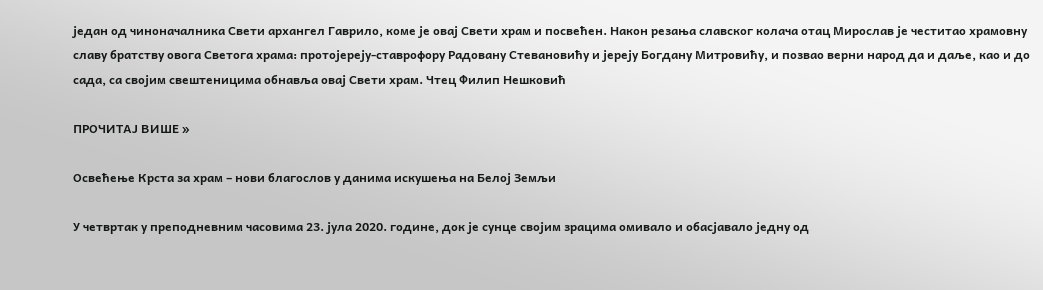један од чиноначалника Свети архангел Гаврило, коме је овај Свети храм и посвећен. Након резања славског колача отац Мирослав је честитао храмовну славу братству овога Светога храма: протојереју-ставрофору Радовану Стевановићу и јереју Богдану Митровићу, и позвао верни народ да и даље, као и до сада, са својим свештеницима обнавља овај Свети храм. Чтец Филип Нешковић

ПРОЧИТАЈ ВИШЕ »

Освећење Крста за храм – нови благослов у данима искушења на Белој Земљи

У четвртак у преподневним часовима 23. јула 2020. године, док је сунце својим зрацима омивало и обасјавало једну од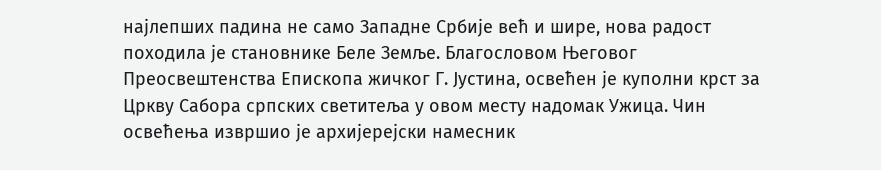најлепших падина не само Западне Србије већ и шире, нова радост походила је становнике Беле Земље. Благословом Његовог Преосвештенства Епископа жичког Г. Јустина, освећен је куполни крст за Цркву Сабора српских светитеља у овом месту надомак Ужица. Чин освећења извршио је архијерејски намесник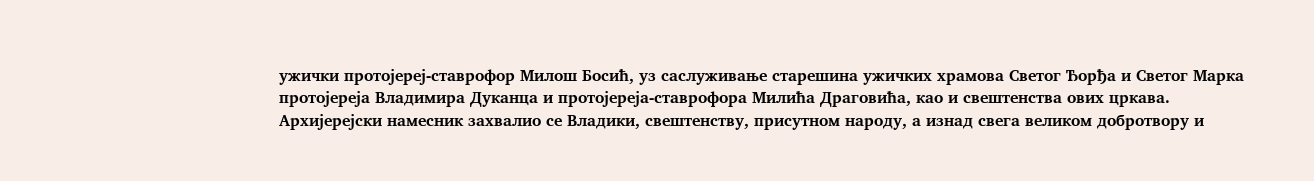ужички протојереј-ставрофор Милош Босић, уз саслуживање старешина ужичких храмова Светог Ђорђа и Светог Марка протојереја Владимира Дуканца и протојереја-ставрофора Милића Драговића, као и свештенства ових цркава. Архијерејски намесник захвалио се Владики, свештенству, присутном народу, а изнад свега великом добротвору и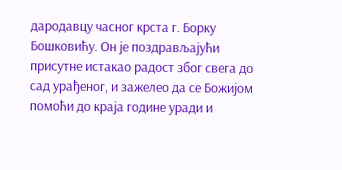дародавцу часног крста г. Борку Бошковићу. Он је поздрављајући присутне истакао радост због свега до сад урађеног, и зажелео да се Божијом помоћи до краја године уради и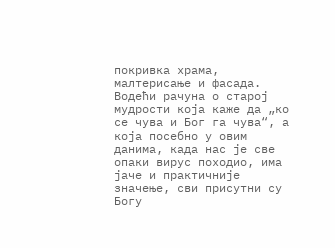покривка храма, малтерисање и фасада. Водећи рачуна о старој мудрости која каже да „ко се чува и Бог га чува“, а која посебно у овим данима, када нас је све опаки вирус походио, има јаче и практичније значење, сви присутни су Богу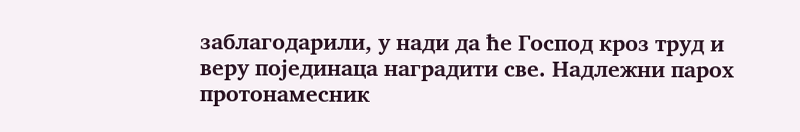заблагодарили, у нади да ће Господ кроз труд и веру појединаца наградити све. Надлежни парох протонамесник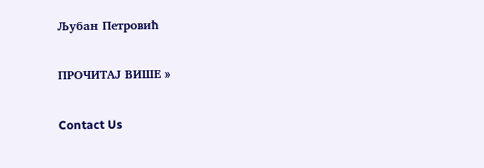Љубан Петровић

ПРОЧИТАЈ ВИШЕ »

Contact Us